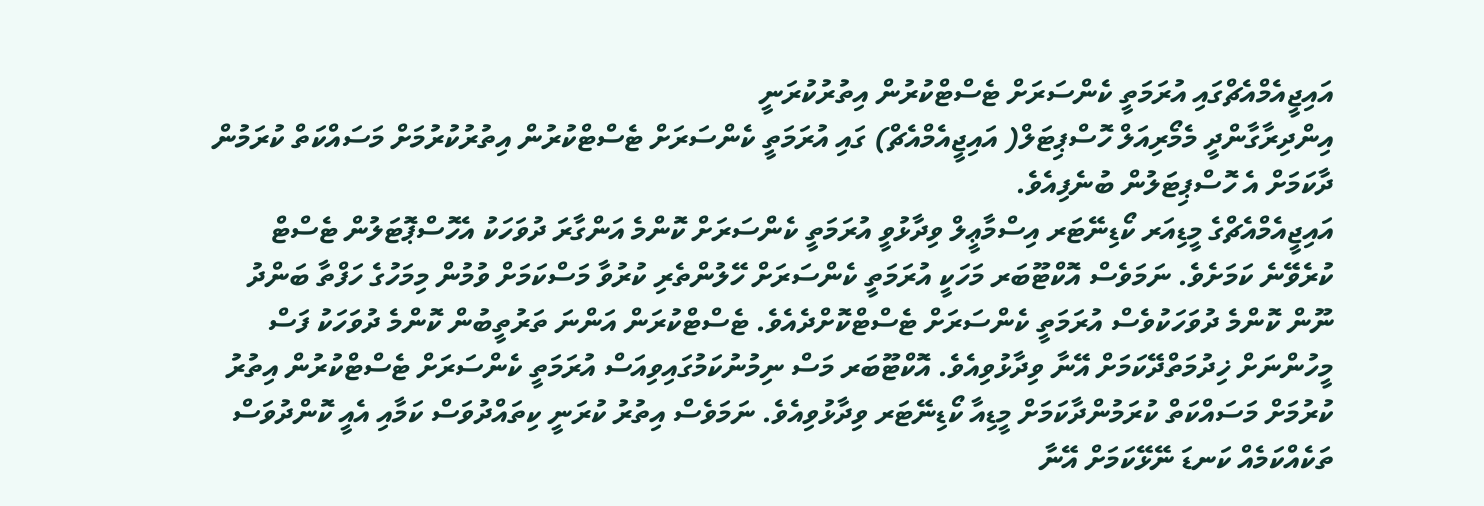އައިޖީއެމްއެޗްގައި އުރަމަތީ ކެންސަރަށް ޓެސްޓްކުރުން އިތުރުކުރަނީ
އިންދިރާގާންދީ މެމޯރިއަލް ހޮސްޕިޓަލް( އައިޖީއެމްއެޗް) ގައި އުރަމަތީ ކެންސަރަށް ޓެސްޓްކުރުން އިތުރުކުރުމަށް މަސައްކަތް ކުރަމުން ދާކަމަށް އެ ހޮސްޕިޓަލުން ބުނެފިއެވެ.
އައިޖީއެމްއެޗްގެ މީޑިއަރ ކޯޑިނޭޓަރ އިސްމާޢީލް ވިދާޅުވީ އުރަމަތީ ކެންސަރަށް ކޮންމެ އަންގާރަ ދުވަހަކު އެހޮސްޕޮޓަލުން ޓެސްޓް ކުރެވޭނެ ކަމަށެވެ. ނަމަވެސް އޮކްޓޫބަރ މަހަކީ އުރަމަތީ ކެންސަރަށް ހޭލުންތެރި ކުރުވާ މަސްކަމަށް ވުމުން މިމަހުގެ ހަފްތާ ބަންދު ނޫން ކޮންމެ ދުވަހަކުވެސް އުރަމަތީ ކެންސަރަށް ޓެސްޓްކޮށްދެއެވެ. ޓެސްޓްކުރަން އަންނަ ތަރުތީބުން ކޮންމެ ދުވަހަކު ފަސް މީހުންނަށް ޚިދުމަތްދޭކަމަށް އޭނާ ވިދާޅުވިއެވެ. އޮކްޓޫބަރ މަސް ނިމުނުކަމުގައިވިއަސް އުރަމަތީ ކެންސަރަށް ޓެސްޓްކުރުން އިތުރު ކުރުމަށް މަސައްކަތް ކުރަމުންދާކަމަށް މީޑިއާ ކޯޑިނޭޓަރ ވިދާޅުވިއެވެ. ނަމަވެސް އިތުރު ކުރަނީ ކިތައްދުވަސް ކަމާއި އެއީ ކޮންދުވަސް ތަކެއްކަމެއް ކަނޑަ ނޭޅޭކަމަށް އޭނާ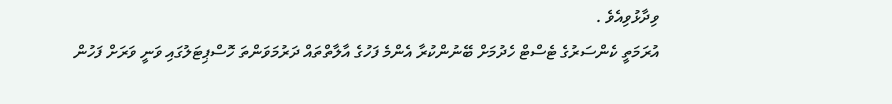ވިދާޅުވިއެވެ .
އުރަމަތީ ކެންސަރުގެ ޓެސްޓް ހެދުމަށް ބޭނުންކުރާ އެންމެ ފަހުގެ އާލާތްތައް ދަރުމަވަންތަ ހޮސްޕިޓަލުގައި ވަނީ ވަރަށް ފަހުން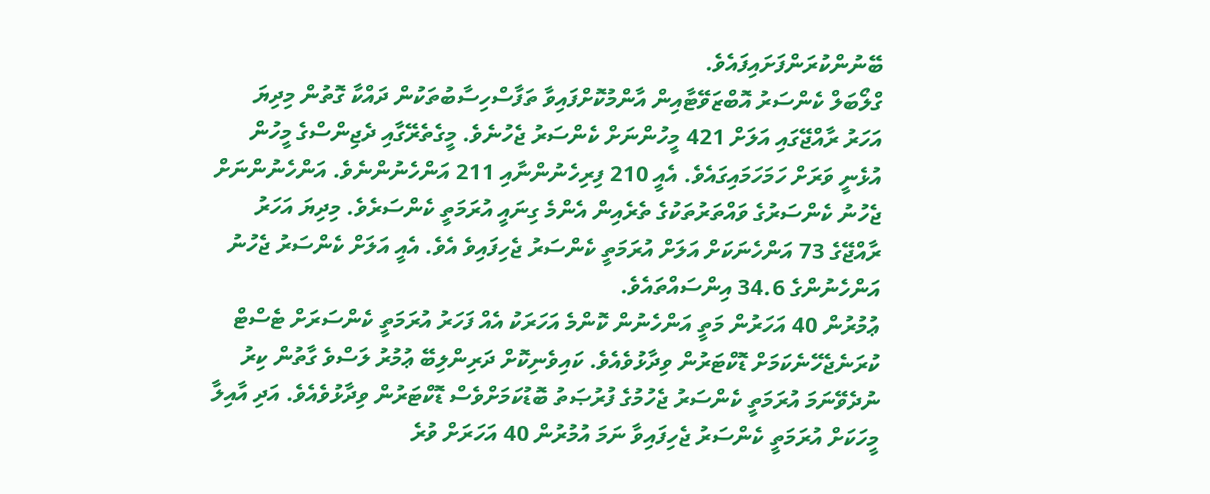ބޭނުންކުރަންފަށައިފައެވެ.
ގްލޯބަލް ކެންސަރު އޮބްޒަވޭޓާއިން އާންމުކޮށްފައިވާ ތަފާސްހިސާބުތަކުން ދައްކާ ގޮތުން މިދިޔަ އަހަރު ރާއްޖޭގައި އަލަށް 421 މީހުންނަށް ކެންސަރު ޖެހުނެވެ. މީގެތެރޭގާއި ދެޖިންސްގެ މީހުން އުޅެނީ ވަރަށް ހަމަހަމައިގައެވެ. އެއީ 210 ފިރިހެނުންނާއި 211 އަންހެނުންނެވެ. އަންހެނުންނަށް ޖެހުނު ކެންސަރުގެ ވައްތަރުތަކުގެ ތެރެއިން އެންމެ ގިނައީ އުރަމަތީ ކެންސަރެވެ. މިދިޔަ އަހަރު ރާއްޖޭގެ 73 އަންހެނަކަށް އަލަށް އުރަމަތީ ކެންސަރު ޖެހިފައިވެ އެވެ. އެއީ އަލަށް ކެންސަރު ޖެހުނު އަންހެނުންގެ 34.6 އިންސައްތައެވެ.
ޢުމުރުން 40 އަހަރުން މަތީ އަންހެނުން ކޮންމެ އަހަރަކު އެއް ފަހަރު އުރަމަތީ ކެންސަރަށް ޓެސްޓް ކުރަނެޖެހޭނެކަމަށް ޑޮކްޓަރުން ވިދާޅުވެއެވެ. ކައިވެނިކޮށް ދަރިންލިބޭ ޢުމުރު ލަސްވެ ގާތުން ކިރު ނުދެވޭނަމަ އުރަމަތީ ކެންސަރު ޖެހުމުގެ ފުރުޞަތު ބޮޑުކަމަށްވެސް ޑޮކްޓަރުން ވިދާޅުވެއެވެ. އަދި އާއިލާ މީހަކަށް އުރަމަތީ ކެންސަރު ޖެހިފައިވާ ނަމަ އުމުރުން 40 އަހަރަށް ވުރެ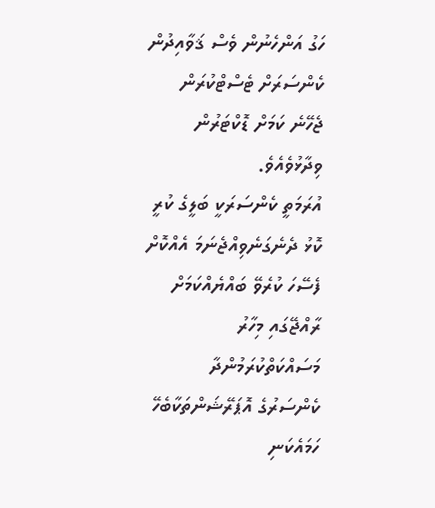ހަގު އަންހެނުން ވެސް ޤަވާއިދުން ކެންސަރަށް ޓެސްޓްކުރަން ޖެހޭނެ ކަމަށް ޑޮކްޓަރުން ވިދާޅުވެއެވެ.
އުރަމަތީ ކެންސަރަކީ ބަލީގެ ކުރީ ކޮޅު ދެނެގަނެވިއްޖެނަމަ އެއްކޮށް ފެސޭހަ ކުރެވޭ ބައްޔެއްކަމަށް ރާއްޖޭގައި މިހާރު މަސައްކަތްކުރަމުންދާ ކެންސަރުގެ އޮޕަރޭޝަންތަކާބެހޭ ހަމައެކަނި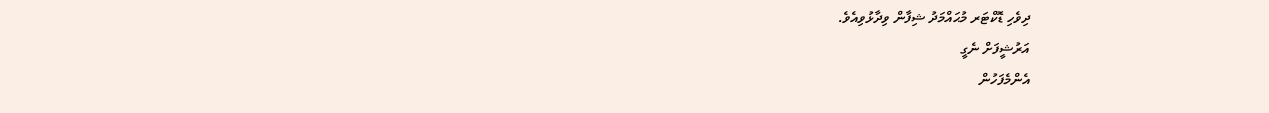ދިވެހި ޑޮކްޓަރ މުޙައްމަދު ޝިފާން ވިދާޅުވިއެވެ.
އަރުޝީފަށް ނެގީ
އެންމެފަހުން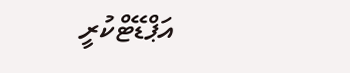އަޕްޑޭޓްކުރީ